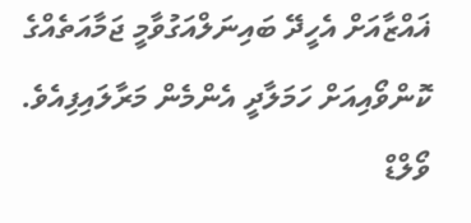ޣައްޒާއަށް އެހީދޭ ބައިނަލްއަގުވާމީ ޖަމާއަތެއްގެ ކޮންވޯއިއަށް ހަމަލާދީ އެންމެން މަރާލައިފިއެވެ.
ވޯލްޑް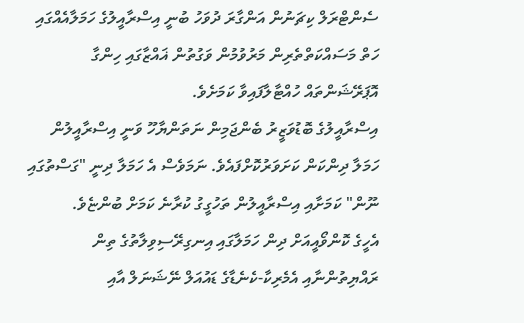ސެންޓްރަލް ކިޗަނުން އަންގާރަ ދުވަހު ބުނީ އިސްރާއީލުގެ ހަމަލާއެއްގައި ހަތް މަސައްކަތްތެރިން މަރުވުމުން ވަގުތުން ޣައްޒާގައި ހިންގާ އޮޕަރޭޝަންތައް ހުއްޓާލާފައިވާ ކަމަށެވެ.
އިސްރާއީލުގެ ބޮޑުވަޒީރު ބެންޖަމިން ނަތަންޔާހޫ ވަނީ އިސްރާއީލުން ހަމަލާ ދިންކަން ކަށަވަރުކޮށްފައެވެ. ނަމަވެސް އެ ހަމަލާ ދިނީ "ގަސްތުގައި ނޫން" ކަމަށާއި އިސްރާއީލުން ތަހުގީގު ކުރާނެ ކަމަށް ބުންޏެވެ.
އެހީގެ ކޮންވޯއީއަށް ދިން ހަމަލާގައި އިނގިރޭސިވިލާތުގެ ތިން ރައްޔިތުންނާއި އެމެރިކާ-ކެނެޑާގެ ޑައުއަލް ނޭޝަނަލް އާއި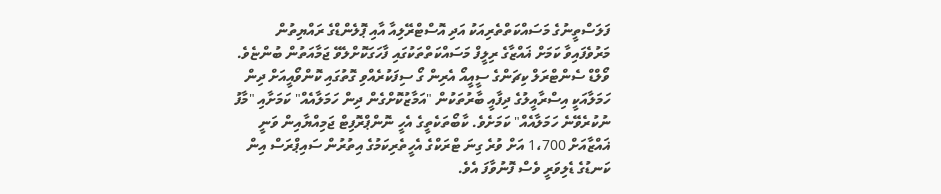ފަލަސްތީނުގެ މަސައްކަތްތެރިއަކު އަދި އޮސްޓްރޭލިއާ އާއި ޕޮލެންޑްގެ ރައްޔިތުން މަރުވެފައިވާ ކަމަށް ޣައްޒާގެ ރިލީފް މަސައްކަތްތަކުގައި ފާހަގަކޮށްލެވޭ ޖަމާއަތުން ބުންޏެވެ.
ވޯލްޑް ސެންޓްރަލް ކިޗަންގެ ސީއީއޯ އެރިން ގޯ ސިފަކުރެއްވި ގޮތުގައި ކޮންވޯއީއަށް ދިން ހަމަލާއަކީ އިސްރާއީލުގެ ދިފާއީ ބާރުތަކުން "އަމާޒުކޮށްގެން ދިން ހަމަލާއެއް" ކަމަށާއި "މާފު ނުކުރެވޭނެ ހަމަލާއެއް" ކަމަށެވެ. ކާބޯތަކެތީގެ އެހީ ނޮންޕްރޮފިޓް ޖަމިއްޔާއިން ވަނީ ޣައްޒާއަށް 1،700 އަށް ވުރެ ގިނަ ޓްރަކްގެ އެހީތެރިކަމުގެ އިތުރުން ސައިޕްރަސް އިން ކަނޑުގެ ޑެލިވަރީ ވެސް ފޮނުވާފަ އެވެ.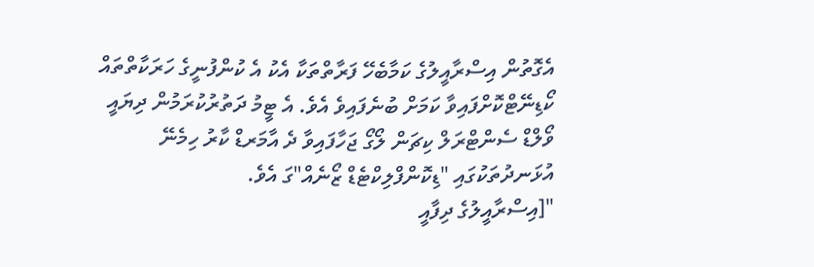އެގޮތުން އިސްރާއީލުގެ ކަމާބެހޭ ފަރާތްތަކާ އެކު އެ ކުންފުނީގެ ހަރަކާތްތައް ކޯޑިނޭޓްކޮށްފައިވާ ކަމަށް ބުނެފައިވެ އެވެ. އެ ޓީމު ދަތުރުކުރަމުން ދިޔައީ ވޯލްޑް ސެންޓްރަލް ކިޗަން ލޯގޯ ޖަހާފައިވާ ދެ އާމަރޑް ކާރު ހިމެނޭ އުޅަނދުތަކުގައި "ޑިކޮންފްލިކްޓެޑް ޒޯނެއް"ގަ އެވެ.
"[އިސްރާއީލުގެ ދިފާއީ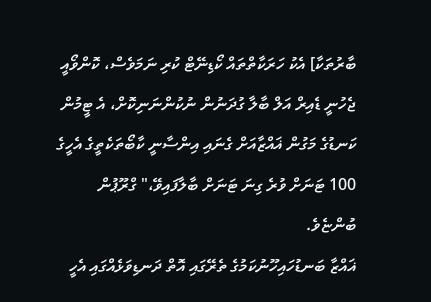ބާރުތަކާ] އެކު ހަރަކާތްތައް ކޯޑިނޭޓް ކުރި ނަމަވެސް، ކޮންވޯއީ ޖެހުނީ ޑެއިރް އަލް ބާލާ ގުދަނުން ނުކުންނަނިކޮށް، އެ ޓީމުން ކަނޑުގެ މަގުން ޣައްޒާއަށް ގެނައި އިންސާނީ ކާބޯތަކެތީގެ އެހީގެ 100 ޓަނަށް ވުރެ ގިނަ ޓަނަށް ބާލާފައިވޭ،" ގްރޫޕުން ބުންޏެވެ.
ޣައްޒާ ބަނޑުހައިހޫނުކަމުގެ ތެރޭގައި އޮތް ދަނޑިވަޅެއްގައި އެހީ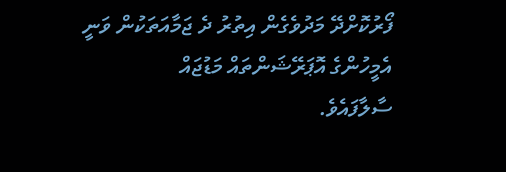ފޯރުކޮށްދޭ މަދުވެގެން އިތުރު ދެ ޖަމާއަތަކުން ވަނީ އެމީހުންގެ އޮޕަރޭޝަންތައް މަޑުޖައް
ސާލާފައެވެ.